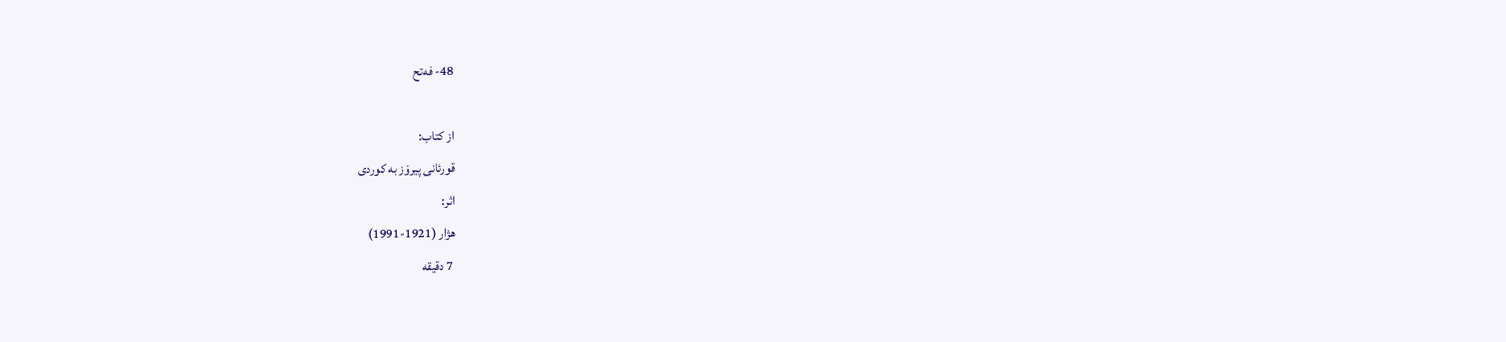48- فەتح

از کتاب:
قورئانی پیرۆز بە کوردی
اثر:
هژار (1921-1991)
 7 دقیقه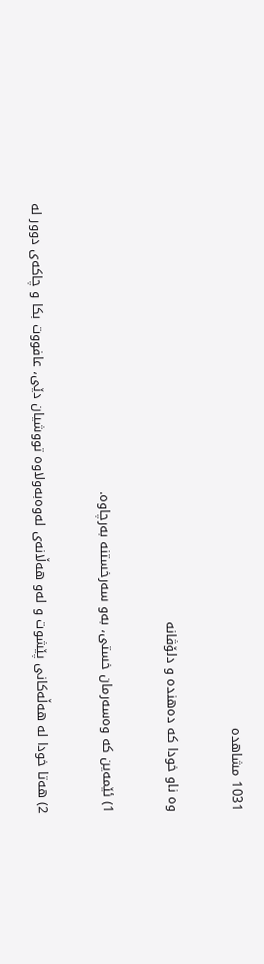1031 مشاهده

وە ناو خودا کە دەهندە و دلۆڤانە

1) ئێمەین کە وەسەرمان خستی، بەو سەرخستنە بەرچاوە.

2) هەتا خودا لە هەڵەکانی پێشوت و لەو هەڵانەی لەوەبەولاوە تووشیان دێی، عافووت بکا و چاکەی دوور لە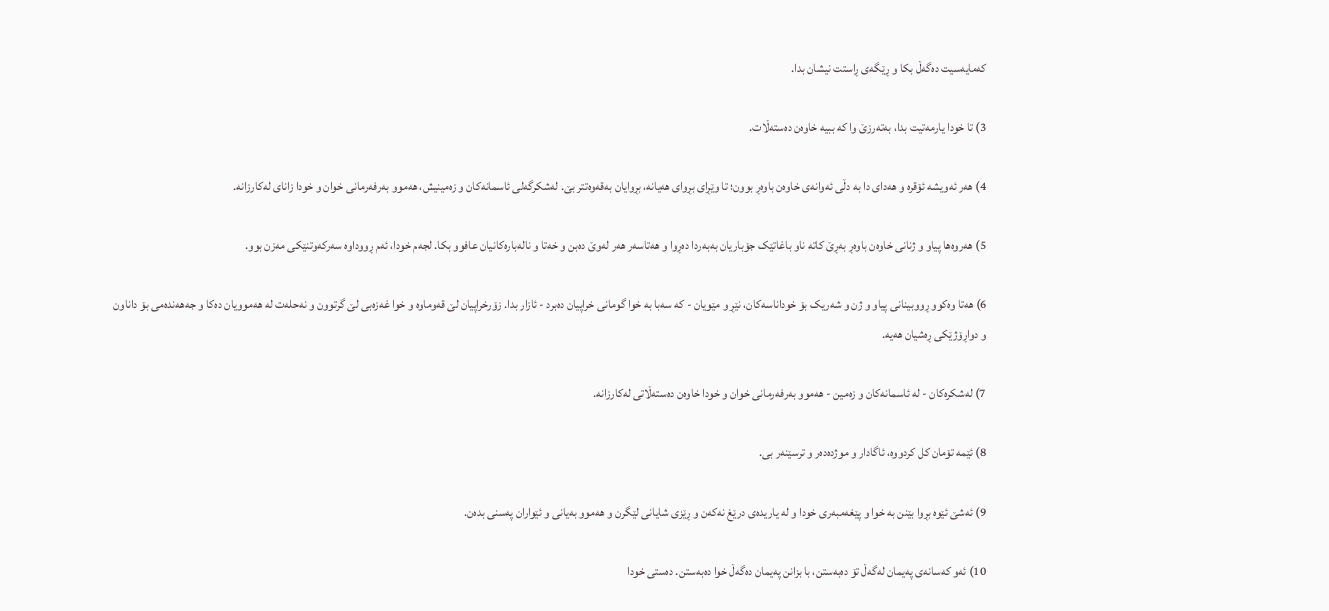کەمایەسیت دەگەڵ بکا و ڕێگەی ڕاستت نیشان بدا.

3) تا خودا یارمەتیت بدا، بەتەرزێ وا کە ببیە خاوەن دەستەڵات.

4) هەر ئەویشە ئۆقرە و هەدای دا بە دڵی ئەوانەی خاوەن باوەڕ بوون؛ تا وێڕای بڕوای هەیانە، بڕوایان بەقەوەتتر بێ. لەشکرگەلی ئاسمانەکان و زەمینیش، هەموو بەرفەرمانی خوان و خودا زانای لەکارزانە.

5) هەروەها پیاو و ژنانی خاوەن باوەڕ بەڕێ کاتە ناو باغاتێک جۆباریان بەبەردا دەڕوا و هەتاسەر هەر لەوێ دەبن و خەتا و نالەبارەکانیان عافوو بکا. لجەم خودا، ئەم ڕووداوە سەرکەوتنێکی مەزن بوو.

6) هەتا وەکوو ڕووبینانی پیاو و ژن و شەریک بۆ خوداناسەکان، نێڕ و مێویان - کە سەبا بە خوا گومانی خراپیان دەبرد - ئازار بدا. زۆرخراپیان لێ قەوماوە و خوا غەزەبی لێ گرتوون و نەحلەت لە هەموویان دەکا و جەهەندەمی بۆ داناون و دواڕۆژێکی ڕەشیان هەیە.

7) لەشکرەکان - لە ئاسمانەکان و زەمین - هەموو بەرفەرمانی خوان و خودا خاوەن دەستەڵاتی لەکارزانە.

8) ئێمە تۆمان کل کردووە، ئاگادار و موژدەدەر و ترسێنەر بی.

9) ئەشێ ئێوە بڕوا بێنن بە خوا و پێغەمبەری خودا و لە یاریدەی درێغ نەکەن و ڕێزی شایانی لێگرن و هەموو بەیانی و ئێواران پەسنی بدەن.

10) ئەو کەسانەی پەیمان لەگەڵ تۆ دەبەستن، با بزانن پەیمان دەگەڵ خوا دەبەستن. دەستی خودا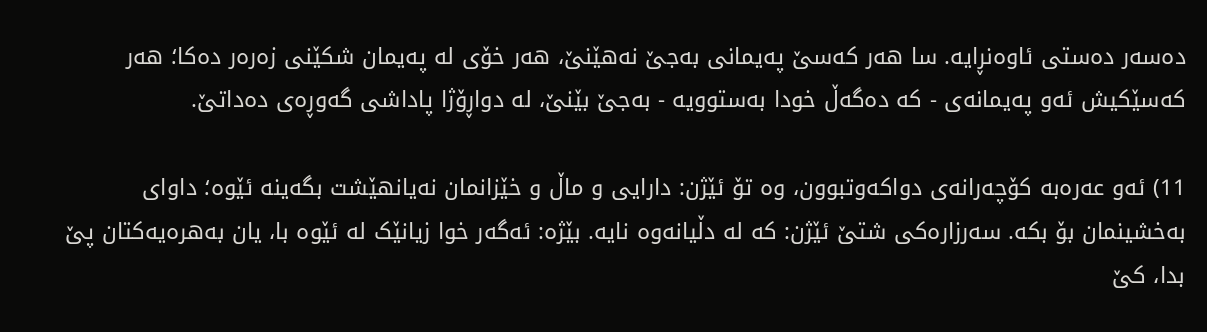دەسەر دەستی ئاوەنڕایە. سا هەر کەسێ پەیمانی بەجێ نەهێنێ، هەر خۆی لە پەیمان شکێنی زەرەر دەکا؛ هەر کەسێکیش ئەو پەیمانەی - کە دەگەڵ خودا بەستوویە - بەجێ بێنێ، لە دواڕۆژا پاداشی گەوڕەی دەداتێ.

11) ئەو عەرەبە کۆچەرانەی دواکەوتبوون، وە تۆ ئێژن: دارایی و ماڵ و خێزانمان نەیانهێشت بگەینە ئێوە؛ داوای بەخشینمان بۆ بکە. سەرزارەکی شتێ ئێژن: کە لە دڵیانەوە نایە. بێژە: ئەگەر خوا زیانێک لە ئێوە با، یان بەهرەیەکتان پێ بدا، کێ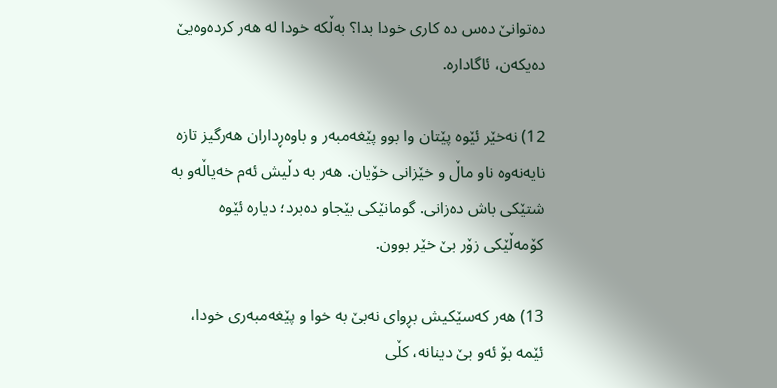دەتوانێ دەس دە کاری خودا بدا؟ بەڵکە خودا لە هەر کردەوەیێ دەیکەن، ئاگادارە.

12) نەخێر ئێوە پێتان وا بوو پێغەمبەر و باوەڕداران هەرگیز تازە نایەنەوە ناو ماڵ و خێزانی خۆیان. هەر بە دڵیش ئەم خەیاڵەو بە شتێکی باش دەزانی. گومانێکی بێجاو دەبرد؛ دیارە ئێوە کۆمەڵێکی زۆر بێ خێر بوون.

13) هەر کەسێکیش بڕوای نەبێ بە خوا و پێغەمبەری خودا، ئێمە بۆ ئەو بێ دینانە، کڵی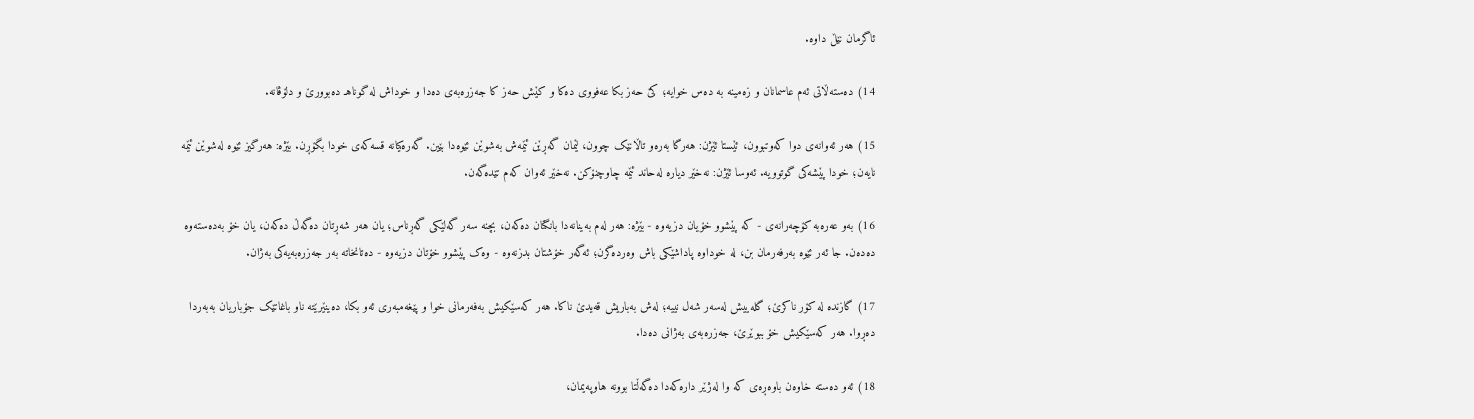ئاگرمان نێڵ داوە.

14) دەستەڵاتی ئەم عاسمانان و زەمینە بە دەس خوایە؛ کێ حەز بکا عەفووی دەکا و کێش حەز کا جەزرەبەی دەدا و خوداش لە گوناهـ دەبوورێ و دلۆڤانە.

15) هەر ئەوانەی دوا کەوتبوون، ئێستا ئێژن: هەرگا بەرەو تاڵانێک چوون، لێمان گەڕێن ئێمەش بەشوێن ئێوەدا بێین. گەرەکیانە قسەکەی خودا بگۆڕن. بێژە: هەرگیز ئێوە لەشوێن ئێمە نایەن؛ خودا پێشەکی گوتوویە. ئەوسا ئێژن: نەخێر دیارە لەحاند ئێمە چاوچنۆکن. نەخێر ئەوان کەم تێدەگەن.

16) بەو عەرەبە کۆچەرانەی - کە پێشوو خۆیان دزیەوە - بێژە: هەر لەم بەینانەدا بانگتان دەکەن، بچنە سەر گەلێکی گەڕناس؛ یان هەر شەڕتان دەگەڵ دەکەن، یان خۆ بەدەستەوە دەدەن. جا ئەر ئێوە بەرفەرمان بن، لە خوداوە پاداشێکی باش وەردەگرن؛ ئەگەر خۆشتان بدزنەوە - وەک پێشوو خۆتان دزیەوە - دەتانخاتە بەر جەزرەبەیەکی بەژان.

17) گازندە لە کۆر ناکرێ؛ گلەییش لەسەر شەل نییە؛ لەش بەباریش قەیدێ ناکا. هەر کەسێکیش بەفەرمانی خوا و پێغەمبەری ئەو بکا، دەینێرێتە ناو باغاتێک جۆباریان بەبەردا دەڕوا. هەر کەسێکیش خۆ ببوێرێ، جەزرەبەی بەژانی دەدا.

18) ئەو دەستە خاوەن باوەڕەی کە وا لەژێر دارەکەدا دەگەڵتا بوونە هاوپەیمان،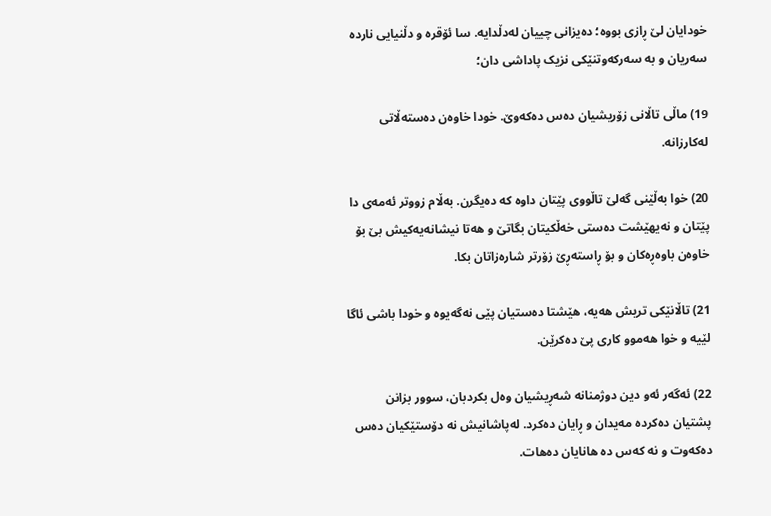خودایان لێ ڕازی بووە؛ دەیزانی چییان لەدڵدایە. سا ئۆقرە و دڵنیایی ناردە سەریان و بە سەرکەوتنێکی نزیک پاداشی دان؛

19) ماڵی تاڵانی زۆریشیان دەس دەکەوێ. خودا خاوەن دەستەڵاتی لەکارزانە.

20) خوا بەڵێنی گەلێ تاڵووی پێتان داوە کە دەیگرن. بەڵام زووتر ئەمەی دا پێتان و نەیهێشت دەستی خەڵکیتان بگاتێ و هەتا نیشانەیەکیش بێ بۆ خاوەن باوەڕەکان و بۆ ڕاستەڕێ زۆرتر شارەزاتان بکا.

21) تاڵانێکی تریش هەیە، هێشتا دەستیان پێی نەگەیوە و خودا باشی ئاگا لێیە و خوا هەموو کاری پێ دەکرێن.

22) ئەگەر ئەو دین دوژمنانە شەڕیشیان وەل بکردبان، سوور بزانن پشتیان دەکردە مەیدان و ڕایان دەکرد. لەپاشانیش نە دۆستێکیان دەس دەکەوت و نە کەس دە هانایان دەهات.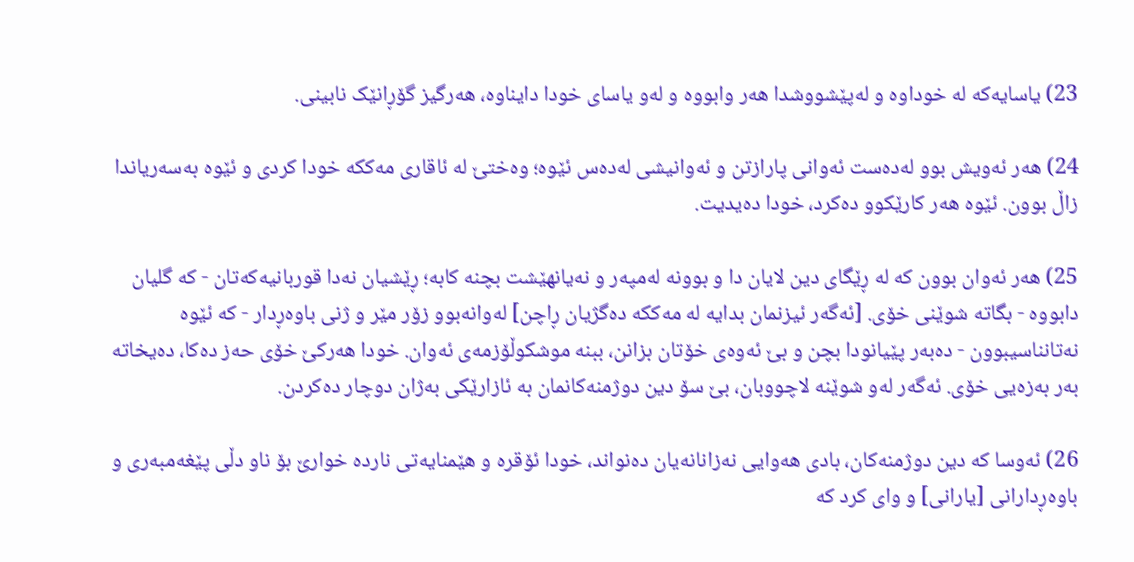23) یاسایەکە لە خوداوە و لەپێشووشدا هەر وابووە و لەو یاسای خودا دایناوە، هەرگیز گۆڕانێک نابینی.

24) هەر ئەویش بوو لەدەست ئەوانی پارازتن و ئەوانیشی لەدەس ئێوە؛ وەختێ لە ئاقاری مەککە خودا کردی و ئێوە بەسەریاندا زاڵ بوون. ئێوە هەر کارێکوو دەکرد، خودا دەیدیت.

25) هەر ئەوان بوون کە لە ڕێگای دین لایان دا و بوونە لەمپەر و نەیانهێشت بچنە کابە؛ ڕێشیان نەدا قوربانیەکەتان - کە گلیان دابووە - بگاتە شوێنی خۆی. [ئەگەر ئیزنمان بدایە لە مەککە دەگژیان ڕاچن] لەوانەبوو زۆر مێر و ژنی باوەڕدار - کە ئێوە نەتانناسیبوون - دەبەر پێیانودا بچن و بێ ئەوەی خۆتان بزانن، ببنە موشکوڵۆزمەی ئەوان. خودا هەرکێ خۆی حەز دەکا، دەیخاتە بەر بەزەیی خۆی. ئەگەر لەو شوێنە لاچووبان، بێ سۆ دین دوژمنەکانمان بە ئازارێکی بەژان دوچار دەکردن.

26) ئەوسا کە دین دوژمنەکان، بادی هەوایی نەزانانەیان دەنواند، خودا ئۆقرە و هێمنایەتی ناردە خوارێ بۆ ناو دڵی پێغەمبەری و باوەڕدارانی [یارانی] و وای کرد کە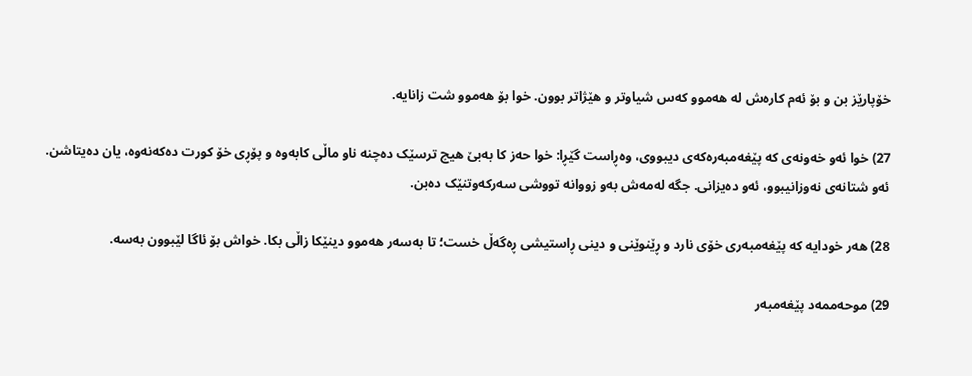خۆپارێز بن و بۆ ئەم کارەش لە هەموو کەس شیاوتر و هێژاتر بوون. خوا بۆ هەموو شت زانایە.

27) خوا ئەو خەونەی کە پێغەمبەرەکەی دیبووی، وەڕاست گێڕا: خوا حەز کا بەبێ هیچ ترسێک دەچنە ناو ماڵی کابەوە و پۆڕی خۆ کورت دەکەنەوە، یان دەیتاشن. ئەو شتانەی نەوزانیبوو، ئەو دەیزانی. جگە لەمەش بەو زووانە تووشی سەرکەوتنێک دەبن.

28) هەر خودایە کە پێغەمبەری خۆی نارد و ڕێنوێنی و دینی ڕاستیشی ڕەگەڵ خست؛ تا بەسەر هەموو دینێکا زاڵی بکا. خواش بۆ ئاگا لێبوون بەسە.

29) موحەممەد پێغەمبەر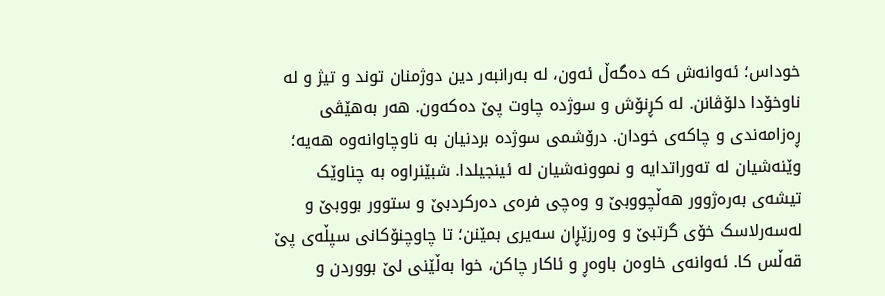خوداس؛ ئەوانەش کە دەگەڵ ئەون، لە بەرانبەر دین دوژمنان توند و تیژ و لە ناوخۆدا دلۆڤانن. لە کڕنۆش و سوژدە چاوت پێ دەکەون. هەر بەهێڤی ڕەزامەندی و چاکەی خودان. درۆشمی سوژدە بردنیان بە ناوچاوانەوە هەیە؛ وێنەشیان لە تەوراتدایە و نموونەشیان لە ئینجیلدا. شبێنراوە بە چناوێک تیشەی بەرەژوور هەڵچووبێ و وەچی فرەی دەرکردبێ و ستوور بووبێ و لەسەرلاسک خۆی گرتبێ و وەرزێڕان سەیری بمێنن؛ تا چاوچنۆکانی سپڵەی پێ قەڵس کا. ئەوانەی خاوەن باوەڕ و ئاکار چاکن، خوا بەڵێنی لێ بووردن و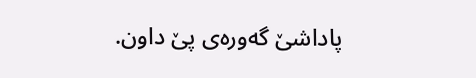پاداشێ گەورەی پێ داون.